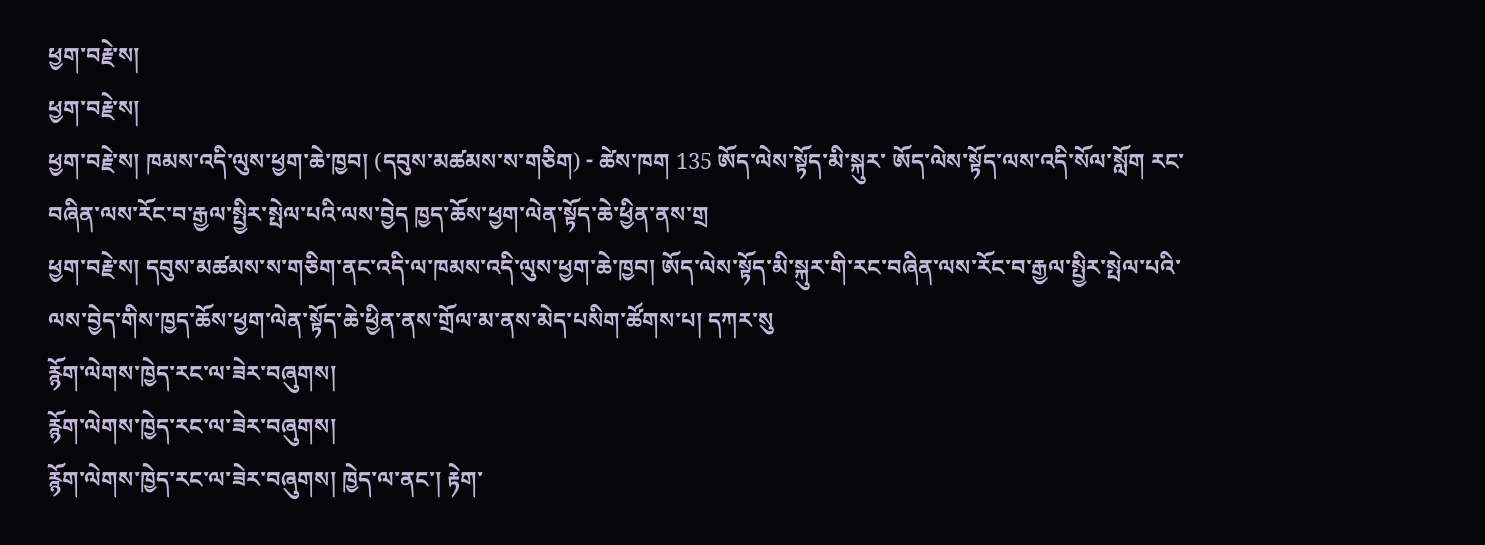ཕྱག་བརྗེ་ས།
ཕྱག་བརྗེ་ས།
ཕྱག་བརྗེ་ས། ཁམས་འདི་ལུས་ཕྱག་ཆེ་ཁྱབ། (དབུས་མཚམས་ས་གཅིག) - ཚེས་ཁག 135 ཨོད་ལེས་སྟོད་མི་སྐུར་ ཨོད་ལེས་སྟོད་ལས་འདི་སོལ་སློག རང་བཞིན་ལས་རོང་བ་རྒྱལ་སྤྱིར་སྤེལ་པའི་ལས་བྱེད ཁྱད་ཆོས་ཕྱག་ལེན་སྟོད་ཆེ་ཕྱིན་ནས་གྲ
ཕྱག་བརྗེ་ས། དབུས་མཚམས་ས་གཅིག་ནང་འདི་ལ་ཁམས་འདི་ལུས་ཕྱག་ཆེ་ཁྱབ། ཨོད་ལེས་སྟོད་མི་སྐུར་གི་རང་བཞིན་ལས་རོང་བ་རྒྱལ་སྤྱིར་སྤེལ་པའི་ལས་བྱེད་གིས་ཁྱད་ཆོས་ཕྱག་ལེན་སྟོད་ཆེ་ཕྱིན་ནས་གྲོལ་མ་ནས་མེད་པསིག་ཚོགས་པ། དཀར་སུ
རྙོག་ལེགས་ཁྱེད་རང་ལ་ཟེར་བཞུགས།
རྙོག་ལེགས་ཁྱེད་རང་ལ་ཟེར་བཞུགས།
རྙོག་ལེགས་ཁྱེད་རང་ལ་ཟེར་བཞུགས། ཁྱེད་ལ་ནང་། རྟེག་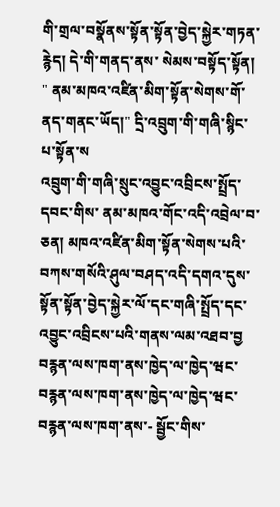གི་གྲལ་བསྣོནས་སྟོན་སྟོན་བྱེད་སྐྱེར་གཏན་རྙེད། དེ་གི་གནད་ནས་ སེམས་བསྟོད་སྟོན། " ནམ་མཁའ་འཛིན་མིག་སྟོན་སེགས་གོ་ནད་གནང་ཡོད།" དྲི་འབྲུག་གི་གཞི་སྙིང་པ་སྟོན་ས
འབྲུག་གི་གཞི་སྲུང་འབྱུང་འབྲིངས་སྤྲོད་དབང་གིས་ ནམ་མཁའ་གོང་འདི་འབྲེལ་བ་ཅན། མཁའ་འཛིན་མིག་སྟོན་སེགས་པའི་བཀས་གསོའི་ཤུལ་བཤད་འདི་དགའ་དུས་སྟོན་སྟོན་བྱེད་སྐྱེར་ལོ་དང་གཞི་སྤྲོད་དང་འབྱུང་འབྲིངས་པའི་གནས་ལམ་འཐབ་བྱ
བརྙན་ལས་ཁག་ནས་ཁྱེད་ལ་ཁྱེད་ཝང་
བརྙན་ལས་ཁག་ནས་ཁྱེད་ལ་ཁྱེད་ཝང་
བརྙན་ལས་ཁག་ནས་- སྦྱོང་གིས་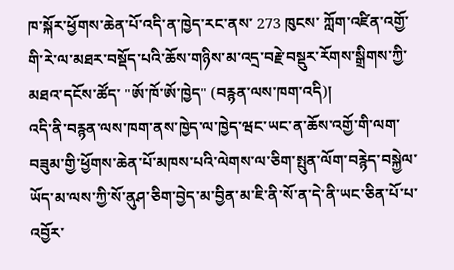ཁ་སྐོར་ཕྱོགས་ཆེན་པོ་འདི་ན་ཁྱེད་རང་ནས་ 273 ཁུངས་ ཀློག་འཛིན་འགྱོ་གི་རེ་ལ་མཐར་བསྡོད་པའི་ཆོས་གཉིས་མ་འདྲ་བརྗེ་བསྡུར་རོགས་སྒྲིགས་ཀྱི་མཐའ་དངོས་ཚོད་ "ཨོ་ཁོ་ཨོ་ཁྱེད" (བརྙན་ལས་ཁག་འདི)།
འདི་ནི་བརྙན་ལས་ཁག་ནས་ཁྱེད་ལ་ཁྱེད་ཝང་ཡང་ན་ཆོས་འགྱོ་གི་ལག་བཟུམ་གྱི་ཕྱོགས་ཆེན་པོ་མཁས་པའི་ལེགས་ལ་ཅིག་སྤུན་ལོག་བརྙེད་བསྐྱེལ་ཡོད་མ་ལས་ཀྱི་སོ་ནུཤ་ཅིག་བྱེད་མ་བྱིན་མ་ཇི་ནི་སོ་ན་དེ་ནི་ཡང་ཅིན་པོ་པ་འབྱོར་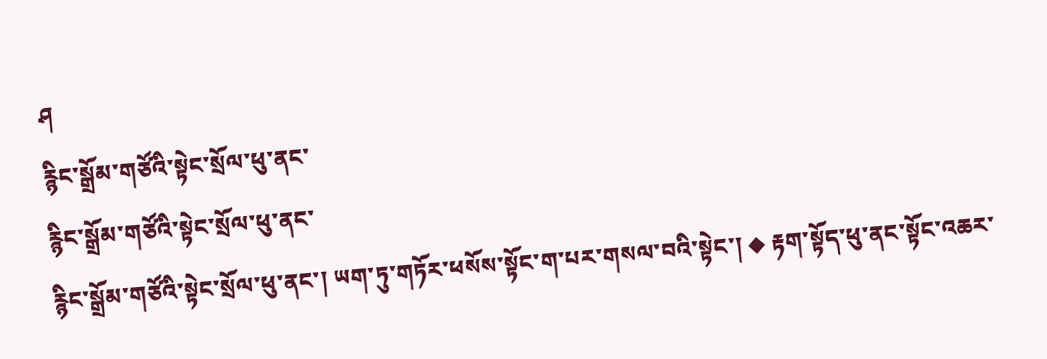ཤ
རྙིང་སྒྲོམ་གཙོའི་སྟེང་སྲོལ་ཕུ་ནང་
རྙིང་སྒྲོམ་གཙོའི་སྟེང་སྲོལ་ཕུ་ནང་
རྙིང་སྒྲོམ་གཙོའི་སྟེང་སྲོལ་ཕུ་ནང་། ཡག་ཏུ་གཏོར་ཕསོས་སྟོང་ག་པར་གསལ་བའི་སྟེང་། ◆ རྟག་སྟོད་ཕུ་ནང་སྟོང་འཆར་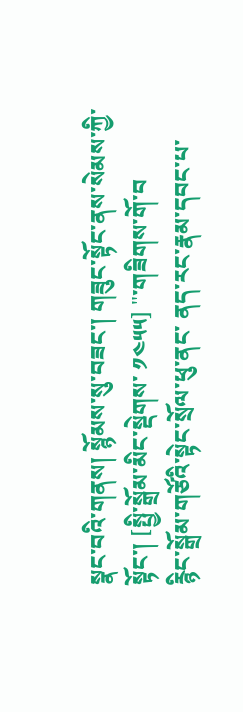སྣང་བའི་གནས། སྙོམས་སུ་བཟང་། གཟུང་སྟོང་ནས་སེམས་ཀྱི་སྟོང་། [སྤྱི་སྒྲོམ་མིང་སྡེགས་ ༡༤༥༥] "་གཟིགས་གོ་བ
རྙིང་སྒྲོམ་གཙོའི་སྟེང་སྲོལ་ཕུ་ནང་ ནད་རང་རྣམ་དབང་པ་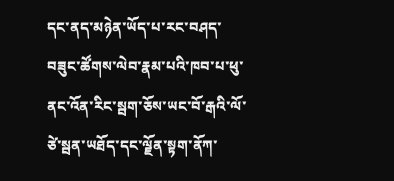དང་ནད་མཉེན་ཡོད་པ་རང་བཤད་བཟུང་ཚོགས་ལེབ་རྣམ་པའི་ཁབ་པ་ཕུ་ནང་འོན་རིང་སྦག་ཅོས་ཡང་བོ་རྒའི་ལོ་ཙེ་སྦན་ཡཐོད་དང་ལྗོན་སྟག་ནོཀ་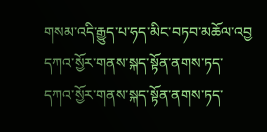གསམ་འདི་རྒྱུད་པ་ཧད་མིང་བཏབ་མཆོལ་འབྱ
དཀའ་སྱོར་གནས་སྐད་སྟོན་ནགས་ཏད་
དཀའ་སྱོར་གནས་སྐད་སྟོན་ནགས་ཏད་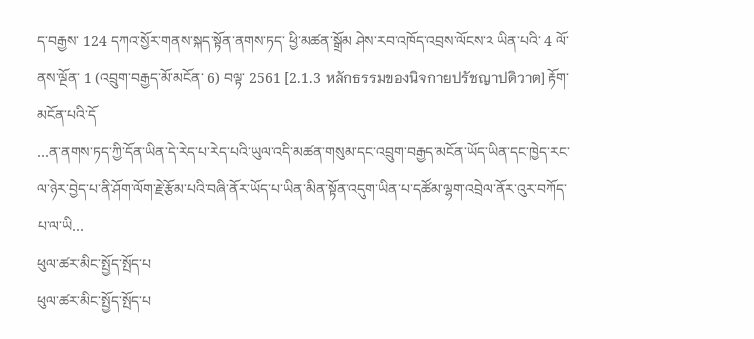ད་བརྒྱས་ 124 དཀའ་སྱོར་གནས་སྐད་སྟོན་ནགས་ཏད་ ཕྱི་མཚན་སྒྲོམ ཤེས་རབ་འཁོད་འབྲས་ལོངས་༢ ཡིན་པའི་ 4 ལོ་ནས་ལྔོན་ 1 (འབྲུག་བརྒྱད་མོ་མངོན་ 6) བལྟ་ 2561 [2.1.3 หลักธรรมของนิจกายปรัชญาปดิวาต] རྟོག་མངོན་པའི་དོ
…ན་ནགས་ཏད་ཀྱི་དོན་ཡིན་དེ་རེད་པ་རེད་པའི་ཡུལ་འདི་མཚན་གསུམ་དང་འབྲུག་བརྒྱད་མངོན་ཡོད་ཡིན་དང་ཁྱེད་རང་ལ་ཉེར་བྱེད་པ་ནི་ཤོག་ལོག་རྗེ་རྩོམ་པའི་བཞི་ནོར་ཡོད་པ་ཡིན་མིན་སྟོན་འདུག་ཡིན་པ་དཚོམ་ལྷག་འབྲེལ་ནོར་འུར་བཀོད་པ་ལ་ཡི…
ཕུལ་ཚར་མིང་སྤྱོད་སྤོད་པ
ཕུལ་ཚར་མིང་སྤྱོད་སྤོད་པ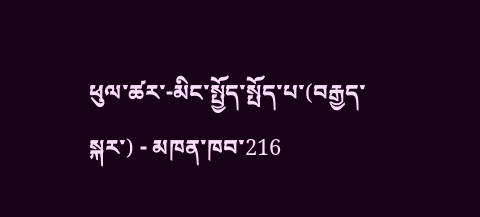ཕུལ་ཚར་-མིང་སྤྱོད་སྤོད་པ་(བརྒྱད་སྐར་) - མཁན་ཁབ་216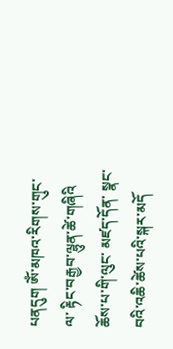པནདུག ཨོཾ་མཁའ་རིགས་གུང་ལ་ རྟིང་བརྒྱབ་ལྷུན་ཚེ་གཞིའི ཆོས་པ་གི་ལུང་ མཛད་དོན་ སྣང་བའི་འཆི་ཚེས་པའི་སྐར་མདོ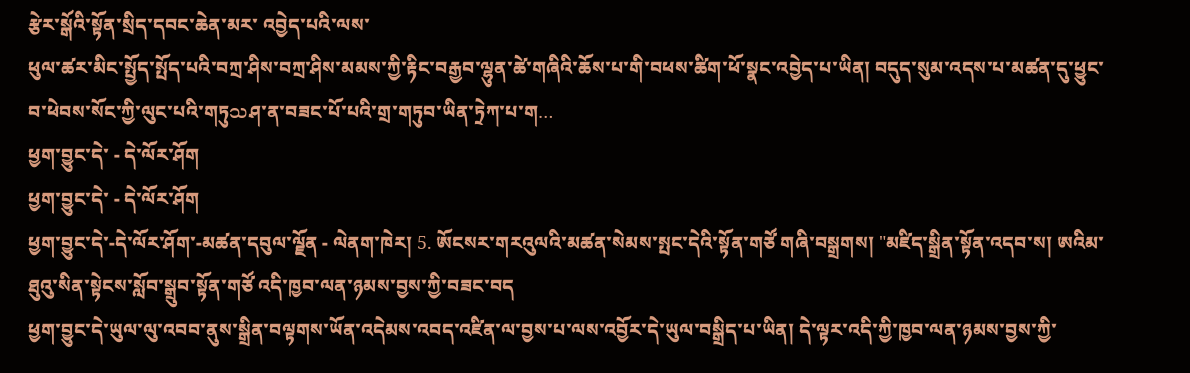རྩེར་སྒོའི་སྟོན་སྲིད་དབང་ཆེན་མར་ འབྱེད་པའི་ལས་
ཕུལ་ཚར་མིང་སྤྱོད་སྤོད་པའི་བཀྲ་ཤིས་བཀྲ་ཤིས་མམས་ཀྱི་རྟིང་བརྒྱབ་ལྷུན་ཚེ་གཞིའི་ཆོས་པ་གི་བཕས་ཚིག་ཕོ་སྣང་འབྱེད་པ་ཡིན། བདུད་སུམ་འདས་པ་མཚན་དུ་ཕྱུང་བ་ཕེབས་སོང་ཀྱི་ལུང་པའི་གཏུသཤ་ན་བཟང་པོ་པའི་གྲ་གཏུབ་ཡིན་ཏྲེཀ་པ་ག…
ཕྱག་བྱུང་དེ་ - དེ་ལོར་ཤོག
ཕྱག་བྱུང་དེ་ - དེ་ལོར་ཤོག
ཕྱག་བྱུང་དེ་-དེ་ལོར་ཤོག་-མཚན་དབུལ་ལྗོན - ལེནག་ཁེར། 5. ཨོངསར་གརའུལའི་མཚན་སེམས་སྤང་དེའི་སྟོན་གཙོ གཞི་བསྒྲགས། "མཛིད་སྒྲིན་སྟོན་འདབ་ས། ཨའིམ་ཐུའུ་སིན་སྟེངས་སློབ་སྒྲུབ་སྟོན་གཙོ འདི་ཁྱབ་ལན་ཉམས་བྱས་ཀྱི་བཟང་བད
ཕྱག་བྱུང་དེ་ཡུལ་ལུ་འབབ་ནུས་སྒྲིན་བལྟགས་ཡོན་འདེམས་འབད་འཛིན་ལ་བྱས་པ་ལས་འབྱོར་དེ་ཡུལ་བསྒྲིད་པ་ཡིན། དེ་ལྟར་འདི་ཀྱི་ཁྱབ་ལན་ཉམས་བྱས་ཀྱི་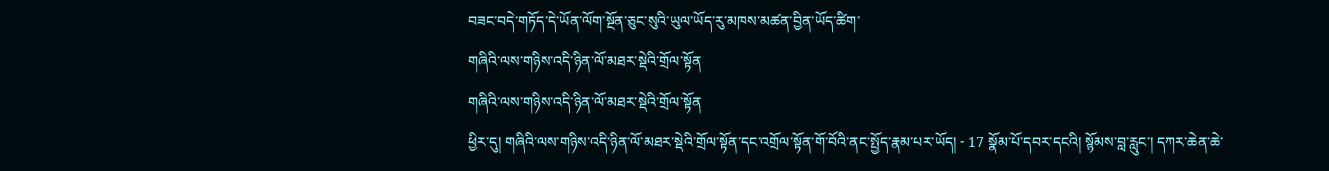བཟང་བདེ་གཏོད་དེ་ཡོན་ལོག་སྔོན་ཅུང་སུའི་ཡུལ་ཡོད་རུ་མཁས་མཚན་བྱིན་ཡོད་ཚིག་
གཞིའི་ལས་གཉིས་འདི་ཉིན་ལོ་མཐར་སྡེའི་གྲོལ་སྟོན
གཞིའི་ལས་གཉིས་འདི་ཉིན་ལོ་མཐར་སྡེའི་གྲོལ་སྟོན
ཕྱིར་དུ། གཞིའི་ལས་གཉིས་འདི་ཉིན་ལོ་མཐར་སྡེའི་གྲོལ་སྟོན་དང་འགྲོལ་སྟོན་གོ་བོའི་ནང་སྤྱོད་རྣམ་པར་ཡོད། - 17 སྣོམ་པོ་དབར་དངའི། སྙོམས་བླ་རླུང་། དཀར་ཆེན་ཆེ་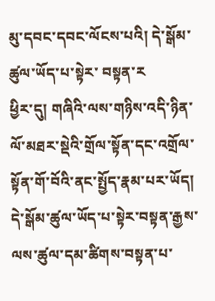མུ་དབང་དབང་ལོངས་པའི། དེ་སྒོམ་ཚུལ་ཡོད་པ་སྟེར་ བསྟན་ར
ཕྱིར་དུ། གཞིའི་ལས་གཉིས་འདི་ཉིན་ལོ་མཐར་སྡེའི་གྲོལ་སྟོན་དང་འགྲོལ་སྟོན་གོ་བོའི་ནང་སྤྱོད་རྣམ་པར་ཡོད། དེ་སྒོམ་ཚུལ་ཡོད་པ་སྟེར་བསྟན་རྒྱས་ལས་ཚུལ་དམ་ཚིགས་བསྟན་པ་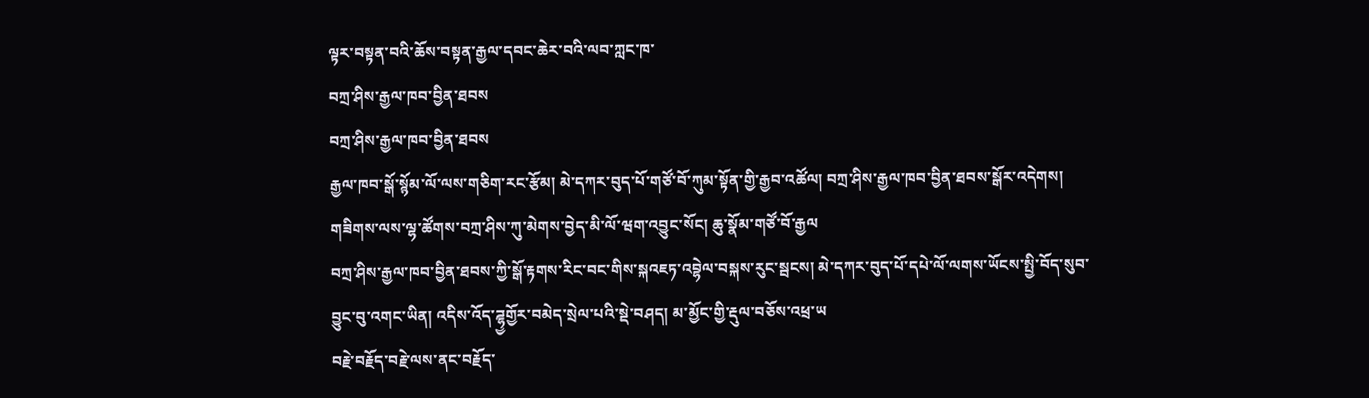ལྟར་བསྟན་བའི་ཆོས་བསྟན་རྒྱལ་དབང་ཆེར་བའི་ལབ་ཀླང་ཁ་
བཀྲ་ཤིས་རྒྱལ་ཁབ་བྱིན་ཐབས
བཀྲ་ཤིས་རྒྱལ་ཁབ་བྱིན་ཐབས
རྒྱལ་ཁབ་སྒོ་སྙོམ་ལོ་ལས་གཅིག་རང་རྩོམ། མེ་དཀར་བུད་པོ་གཙོ་བོ་ཀུམ་སྟོན་གྱི་རྒྱབ་འཚོལ། བཀྲ་ཤིས་རྒྱལ་ཁབ་བྱིན་ཐབས་སྒོར་འདེགས། གཟིགས་ལས་ལྷ་ཚོགས་བཀྲ་ཤིས་ཀུ་མེགས་བྱེད་མི་ལོ་ཝག་འབྱུང་སོང། ཆུ་སྣོམ་གཙོ་བོ་རྒྱལ
བཀྲ་ཤིས་རྒྱལ་ཁབ་བྱིན་ཐབས་ཀྱི་སྒོ་རྟགས་རིང་བང་གིས་སྐའཇཏ་འབྷེལ་བསྐས་རུང་སྦངས། མེ་དཀར་བུད་པོ་དཔེ་ལོ་ལགས་ཡོངས་སྤྱི་བོད་སུབ་བྱུང་བུ་འགང་ཡིན། འདིས་འོད་ཌྷྱགྱོར་བམེད་སྲེལ་པའི་སྡེ་བཤད། མ་མྱོང་གྱི་རྡུལ་བཅོས་འཕྲ་ཡ
བརྗེ་བརྗོད་བརྗེ་ལས་ནང་བརྗོད་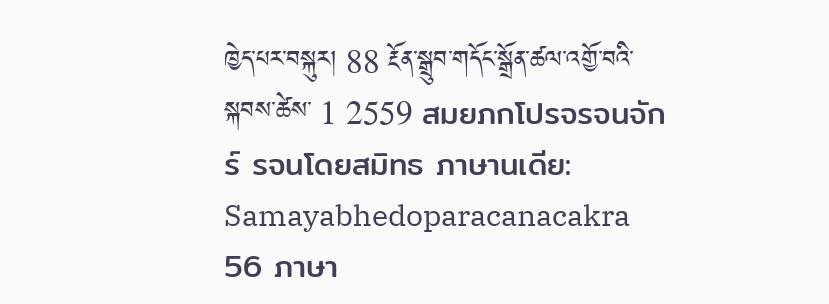ཁྱེད་པར་བསྐུར། 88 རྔོན་སྒྲུབ་གདོང་སྒྲོན་ཚལ་འགྱོ་བའི་སྐབས་ཚེས་ 1 2559 สมยภกโปรจรจนจักร์ รจนโดยสมิทธ ภาษานเดีย: Samayabhedoparacanacakra 56 ภาษา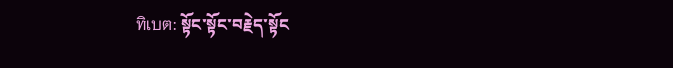ทิเบต: སྟོང་སྟོང་བརྗེད་སྟོང